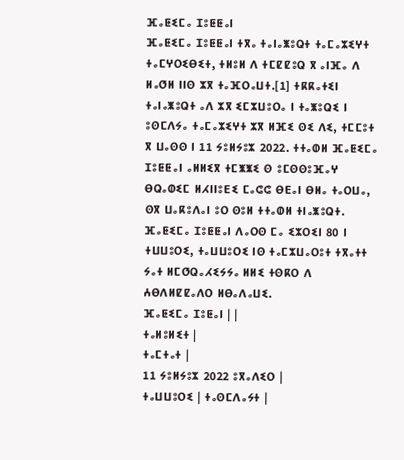ⴼⴰⵟⵉⵎⴰ ⵊⵓⵟⵟⴰⵏ
ⴼⴰⵟⵉⵎⴰ ⵊⵓⵟⵟⴰⵏ ⵜⴳⴰ ⵜⴰⵏⴰⵥⵓⵕⵜ ⵜⴰⵎⴰⵣⵉⵖⵜ ⵜⴰⵎⵖⵔⵉⴱⵉⵜ, ⵜⵍⵓⵍ ⴷ ⵜⵎⵇⵇⵓⵕ ⴳ ⴰⵏⴼⴰ ⴷ ⵍⴰⵚⵍ ⵏⵏⵙ ⵣⴳ ⵜⴰⴼⵔⴰⵡⵜ.[1] ⵜⴽⴽⴰⵜⵉⵏ ⵜⴰⵏⴰⵥⵓⵕⵜ ⴰⴷ ⵣⴳ ⵉⵎⵣⵡⵓⵔⴰ ⵏ ⵜⴰⵥⵓⵕⵉ ⵏ ⵓⵙⵎⴷⵢⴰ ⵜⴰⵎⴰⵣⵉⵖⵜ ⵣⴳ ⵍⴼⵉ ⵙⵉ ⴷⵉ, ⵜⵎⵎⵓⵜ ⴳ ⵡⴰⵙⵙ ⵏ 11 ⵢⵓⵍⵢⵓⵣ 2022. ⵜⵜⴰⵀⵍ ⴼⴰⵟⵉⵎⴰ ⵊⵓⵟⵟⴰⵏ ⴰⵍⵍⵉⴳ ⵜⵎⵥⵥⵉ ⵙ ⵓⵎⵙⵙⵓⴼⴰⵖ ⴱⵕⴰⵀⵉⵎ ⵍⵃⵏⵏⵓⴹⵉ ⵎⴰⵛⵛ ⴱⴹⴰⵏ ⴱⵍⴰ ⵜⴰⵔⵡⴰ, ⵙⴳ ⵡⴰⴽⵓⴷⴰⵏ ⵓⵔ ⵙⵓⵍ ⵜⵜⴰⵀⵍ ⵜⵏⴰⵥⵓⵕⵜ. ⴼⴰⵟⵉⵎⴰ ⵊⵓⵟⵟⴰⵏ ⴷⴰⵔⵙ ⵎⴰ ⵉⵣⵔⵉⵏ 80 ⵏ ⵜⵡⵡⵓⵔⵉ, ⵜⴰⵡⵡⵓⵔⵉ ⵏⵙ ⵜⴰⵎⵣⵡⴰⵔⵓⵜ ⵜⴳⴰⵜⵜ ⵢⴰⵜ ⵍⵎⵚⵕⴰⵃⵉⵢⵢⴰ ⵍⵍⵉ ⵜⵙⴽⵔ ⴷ ⵄⴱⴷⵍⵇⵇⴰⴷⵔ ⵍⴱⴰⴷⴰⵡⵉ.
ⴼⴰⵟⵉⵎⴰ ⵊⵓⵟⴰⵏ | |
ⵜⴰⵍⵓⵍⵉⵜ |
ⵜⴰⵎⵜⴰⵜ |
11 ⵢⵓⵍⵢⵓⵣ 2022 ⵓⴳⴰⴷⵉⵔ |
ⵜⴰⵡⵡⵓⵔⵉ | ⵜⴰⵙⵎⴷⴰⵢⵜ |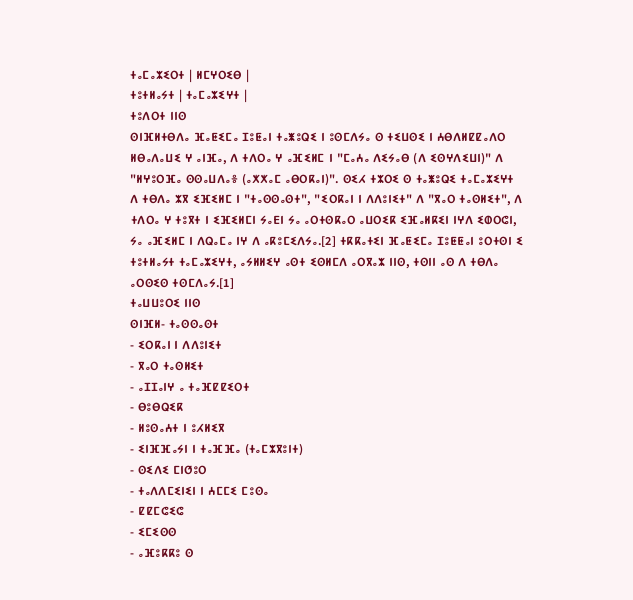ⵜⴰⵎⴰⵣⵉⵔⵜ | ⵍⵎⵖⵔⵉⴱ |
ⵜⵓⵜⵍⴰⵢⵜ | ⵜⴰⵎⴰⵣⵉⵖⵜ |
ⵜⵓⴷⵔⵜ ⵏⵏⵙ
ⵙⵏⴼⵍⵜⴱⴷⴰ ⴼⴰⵟⵉⵎⴰ ⵊⵓⵟⴰⵏ ⵜⴰⵥⵓⵕⵉ ⵏ ⵓⵙⵎⴷⵢⴰ ⵙ ⵜⵉⵡⵙⵉ ⵏ ⵄⴱⴷⵍⵇⵇⴰⴷⵔ ⵍⴱⴰⴷⴰⵡⵉ ⵖ ⴰⵏⴼⴰ, ⴷ ⵜⴷⵔⴰ ⵖ ⴰⴼⵉⵍⵎ ⵏ "ⵎⴰⵄⴰ ⴷⵉⵢⴰⴱ (ⴷ ⵉⵙⵖⴷⵉⵡⵏ)" ⴷ "ⵍⵖⵓⵔⴼⴰ ⵙⵙⴰⵡⴷⴰⴻ (ⴰⵅⵅⴰⵎ ⴰⴱⵔⴽⴰⵏ)". ⵙⵉⵃ ⵜⵣⵔⵉ ⵙ ⵜⴰⵥⵓⵕⵉ ⵜⴰⵎⴰⵣⵉⵖⵜ ⴷ ⵜⴱⴷⴰ ⵣⴳ ⵉⴼⵉⵍⵎ ⵏ "ⵜⴰⵙⵙⴰⵙⵜ", "ⵉⵔⴽⴰⵏ ⵏ ⴷⴷⵓⵏⵉⵜ" ⴷ "ⴳⴰⵔ ⵜⴰⵙⵍⵉⵜ", ⴷ ⵜⴷⵔⴰ ⵖ ⵜⵓⴳⵜ ⵏ ⵉⴼⵉⵍⵎⵏ ⵢⴰⴹⵏ ⵢⴰ ⴰⵔⵜⵙⴽⴰⵔ ⴰⵡⵔⵉⴽ ⵉⴼⴰⵍⴽⵉⵏ ⵏⵖⴷ ⵉⵀⵔⵛⵏ, ⵢⴰ ⴰⴼⵉⵍⵎ ⵏ ⴷⵕⴰⵎⴰ ⵏⵖ ⴷ ⴰⴽⵓⵎⵉⴷⵢⴰ.[2] ⵜⴽⴽⴰⵜⵉⵏ ⴼⴰⵟⵉⵎⴰ ⵊⵓⵟⵟⴰⵏ ⵓⵔⵜⵙⵏ ⵉ ⵜⵓⵜⵍⴰⵢⵜ ⵜⴰⵎⴰⵣⵉⵖⵜ, ⴰⵢⵍⵍⵉⵖ ⴰⵙⵜ ⵉⵙⵍⵎⴷ ⴰⵔⴳⴰⵣ ⵏⵏⵙ, ⵜⵙⵏⵏ ⴰⵙ ⴷ ⵜⴱⴷⴰ ⴰⵔⵙⵉⵙ ⵜⵙⵎⴷⴰⵢ.[1]
ⵜⴰⵡⵡⵓⵔⵉ ⵏⵏⵙ
ⵙⵏⴼⵍ- ⵜⴰⵙⵙⴰⵙⵜ
- ⵉⵔⴽⴰⵏ ⵏ ⴷⴷⵓⵏⵉⵜ
- ⴳⴰⵔ ⵜⴰⵙⵍⵉⵜ
- ⴰⵊⵊⴰⵏⵖ ⴰ ⵜⴰⴼⵇⵇⵉⵔⵜ
- ⴱⵓⴱⵕⵉⴽ
- ⵍⵓⵙⴰⵄⵜ ⵏ ⵓⵃⵍⵉⴳ
- ⵉⵏⴼⴼⴰⵢⵏ ⵏ ⵜⴰⴼⴼⴰ (ⵜⴰⵎⵣⴳⵓⵏⵜ)
- ⵙⵉⴷⵉ ⵎⵏⵚⵓⵔ
- ⵜⴰⴷⴷⵎⵉⵏⵉⵏ ⵏ ⵄⵎⵎⵉ ⵎⵓⵙⴰ
- ⵇⵇⵎⵛⵉⵛ
- ⵉⵎⵉⵙⵙ
- ⴰⴼⵓⴽⴽⵓ ⵙ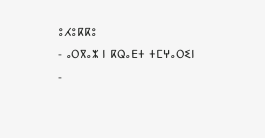ⵓⵃⵓⴽⴽⵓ
- ⴰⵔⴳⴰⵣ ⵏ ⴽⵕⴰⴹⵜ ⵜⵎⵖⴰⵔⵉⵏ
-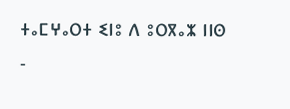ⵜⴰⵎⵖⴰⵔⵜ ⵉⵏⵓ ⴷ ⵓⵔⴳⴰⵣ ⵏⵏⵙ
-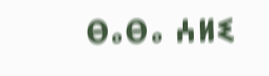ⴱⴰⴱⴰ ⵄⵍⵉ